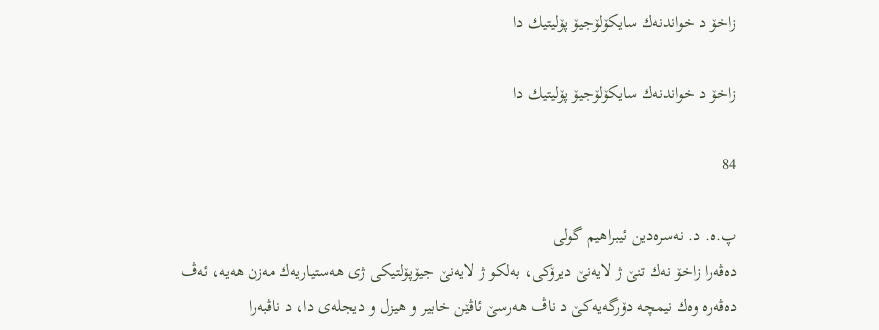زاخۆ د خواندنه‌ك سایكۆلۆجیۆ پۆلیتیك دا

زاخۆ د خواندنه‌ك سایكۆلۆجیۆ پۆلیتیك دا

84

پ.ه. د. نه‌سره‌دین ئیبراهیم گولى
ده‌ڤه‌را زاخۆ نه‌ك تنێ ژ لایه‌نێ دیرۆكى، به‌لكو ژ لایه‌نێ جیۆپۆلتیكى ژى هه‌ستیاریه‌ك مه‌زن هه‌یه‌، ئه‌ڤ ده‌ڤه‌ره‌ وه‌ك نیمچه‌ دۆرگه‌یه‌كێ د ناڤ هه‌رسێ ئاڤێن خابیر و هیزل و دیجله‌ى دا، د ناڤبه‌را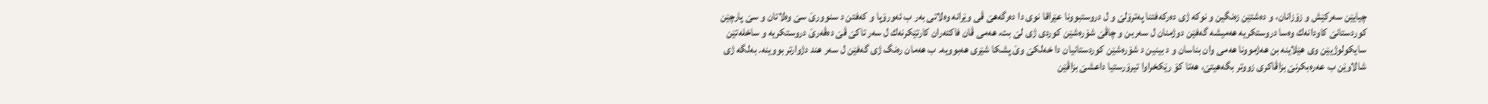چیایێن سه‌ركێش و زۆزانان، و ده‌شتێن زه‌نگین و نوكه‌ ژى ده‌ركه‌فتنا په‌ترۆلێ و ل دروستبوونا عێراقا نوى دا ده‌رگه‌هێ ڤى وێرانه‌ وه‌لاتى به‌ر ب ئه‌ورۆپا و كه‌فتن د سنوورێ سێ وه‌لاتان و سێ پارچێن كوردستانێ كاودانه‌ك وه‌سا دروستكریه‌ هه‌میشه‌ گه‌فێن دوژمنان ل سه‌ربن و چاڤێ شۆره‌شێن كوردى ژى لێ بت، هه‌مى ڤان فاكته‌ران كارتێكرنه‌ك ل سه‌ر تاكێ ڤێ ده‌ڤه‌رێ دروستكریه‌ و ساخله‌تێن سایكولوژیێن وى هێلاینه‌ بن هه‌ژموونا هه‌مى وان بناسان و د بینین د شۆره‌شێن كوردستانیان دا خه‌لكێ وێ پشكا شێرى هه‌بوویه‌. ب هه‌مان ره‌نگ ژى گه‌فێن ل سه‌ر هند دژوارتر بووینه‌. به‌لگه‌ ژى شالاوێن ب عه‌ره‌بكرنێ بزاڤاكرى زووتر بگه‌هیتێ، هه‌تا كۆ رێكخراوا تیرۆرستیا داعشێ بزاڤێن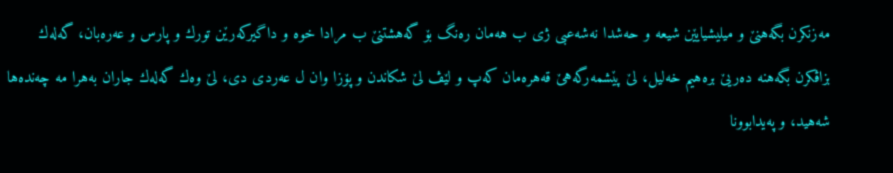مه‌زنكرن بگه‌هنێ و میلیشیایێن شیعه‌ و حه‌شدا نه‌شه‌عبى ژى ب هه‌مان ره‌نگ بۆ گه‌هشتنێ ب مرادا خوه‌ و داگیركه‌رێن تورك و پارس و عه‌ره‌بان، گه‌له‌ك بزاڤكرن بگه‌هنه‌ ده‌ریێ بره‌هیم خه‌لیل، لێ پێشمه‌رگه‌هێ قه‌هره‌مان كه‌پ و لێڤ لێ شكاندن و پۆزا وان ل عه‌ردى دى، لێ وه‌ك گه‌له‌ك جاران به‌هرا مه‌ چه‌نده‌ها شه‌هید، و په‌یدابوونا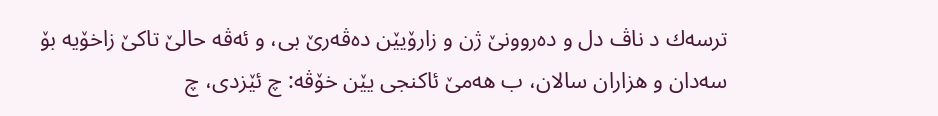ترسه‌ك د ناڤ دل و ده‌روونێ ژن و زارۆیێن ده‌ڤه‌رێ بى، و ئه‌ڤه‌ حالێ تاكێ زاخۆیه‌ بۆ سه‌دان و هزاران سالان، ب هه‌مێ ئاكنجى یێن خۆڤه‌: چ ئێزدى، چ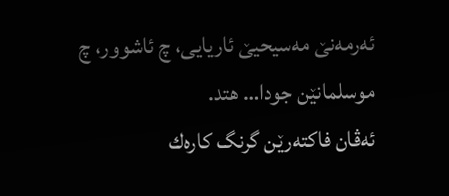ئه‌رمه‌نێ مه‌سیحیێ ئاریایى، چ ئاشوور، چ موسلمانێن جودا… هتد.
ئه‌ڤان فاكته‌رێن گرنگ كاره‌ك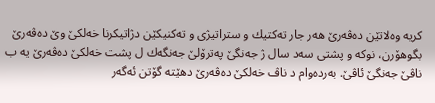كریه‌ وه‌لاتێن ده‌ڤه‌رێ هه‌ر جار ته‌كتیك و ستراتیژى و ته‌كنیكێن دژاتیكرنا خه‌لكێ وێ ده‌ڤه‌رێ بگوهۆرن، نوكه‌ و پشتى سه‌د سال ژ جه‌نگێ په‌ترۆلێ جه‌نگه‌ك ل پشت خه‌لكێ ده‌ڤه‌رێ یه‌ ب ناڤێ جه‌نگێ ئاڤێ. به‌رده‌وام د ناڤ خه‌لكێ ده‌ڤه‌رێ دهێته‌ گۆتن ئه‌گه‌ر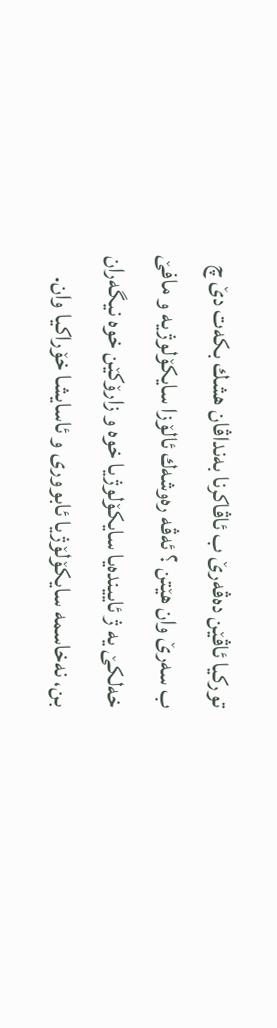توركیا ئاڤێن ده‌ڤه‌رێ ب ئاڤاكرنا به‌نداڤان هشك بكه‌ت دێ چ ب سه‌رێ وان هێتن ؟ ئه‌ڤه‌ ره‌وشه‌ك ئالۆزا سایكۆلوژیه‌ و مافێ خه‌لكێ یه‌ ژ ئایینده‌یا سایكۆلوژیا خوه‌ و زارۆكێن خوه‌ نیگه‌ران بن، نه‌خاسمه‌ سایكۆلۆژیا ئابوورى و ئاسایشا خۆراكیا وان.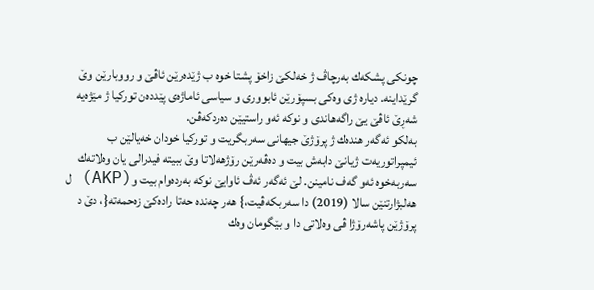چونكى پشكه‌ك به‌رچاڤ ژ خه‌لكێ زاخۆ پشتا خوه‌ ب ژێده‌رێن ئاڤێ و رووبارێن وێ گرێداینه‌. دیاره‌ ژى وه‌كى بسپۆرێن ئابوورى و سیاسى ئاماژه‌ى پێدده‌ن توركیا ژ مێژه‌یه‌ شه‌ڕێ ئاڤێ یێ راگه‌هاندى و نوكه‌ ئه‌و راستیێن ده‌ردكه‌ڤن.
به‌لكو ئه‌گه‌ر هنده‌ك ژ پرۆژێ جیهانى سه‌ربگریت و توركیا خودان خه‌یالێن ب ئیمپراتوریه‌ت ژیانێ دابه‌ش بیت و ده‌ڤه‌رێن رۆژهه‌لاتا وێ ببیته‌ فیدرالى یان وه‌لاته‌ك سه‌ربه‌خوه‌ ئه‌و گه‌ف نامینن. لێ ئه‌گه‌ر ئه‌ڤ ئاوایێ نوكه‌ به‌رده‌وام بیت و(AKP) ل هه‌لبژارتنێن سالا (2019) دا سه‌ربكه‌ڤیت،} هه‌ر چه‌نده‌ حه‌تا راده‌كێ زه‌حمه‌ته‌{، دێ د پرۆژێن پاشه‌رۆژا ڤى وه‌لاتى دا و بێگومان وه‌ك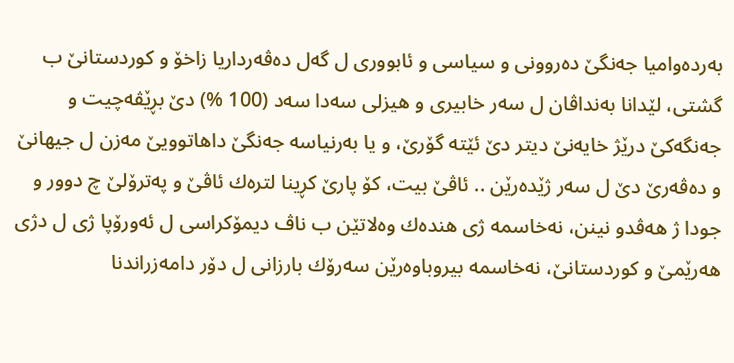به‌رده‌وامیا جه‌نگێ ده‌روونى و سیاسى و ئابوورى ل گه‌ل ده‌ڤه‌رداریا زاخۆ و كوردستانێ ب گشتى، لێدانا به‌نداڤان ل سه‌ر خابیرى و هیزلى سه‌دا سه‌د (100 %) دێ بڕێڤه‌چیت و جه‌نگه‌كێ درێژ خایه‌نێ دیتر دێ ئێته‌ گۆرێ، و یا به‌رنیاسه‌ جه‌نگێ داهاتوویێ مه‌زن ل جیهانێ و ده‌ڤه‌رێ دێ ل سه‌ر ژێده‌رێن .. ئاڤێ بیت، كۆ پارێ كڕینا لتره‌ك ئاڤێ و په‌ترۆلێ چ دوور و جودا ژ هه‌ڤدو نینن، نه‌خاسمه‌ ژى هنده‌ك وه‌لاتێن ب ناڤ دیمۆكراسى ل ئه‌ورۆپا ژى ل دژى هه‌رێمێ و كوردستانێ، نه‌خاسمه‌ بیروباوه‌رێن سه‌رۆك بارزانى ل دۆر دامه‌زراندنا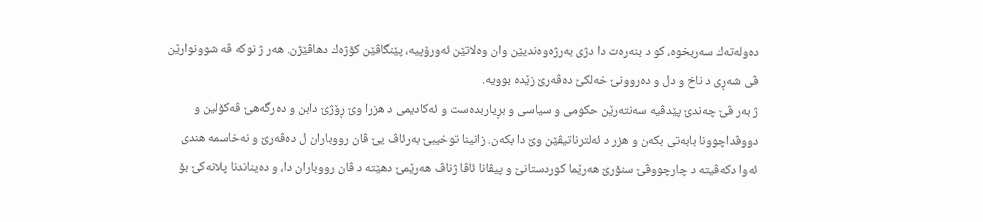ده‌وله‌ته‌ك سه‌ربخوه‌، كو د بنه‌ره‌ت دا دژى به‌رژه‌وه‌ندیێن وان وه‌لاتێن ئه‌ورۆپیه‌، پێنگاڤێن كۆژه‌ك دهاڤێژن. هه‌ر ژ نوكه‌ ڤه‌ شوونوارێن ڤى شه‌ڕى د ناخ و دل و ده‌روونێ خه‌لكێ ده‌ڤه‌رێ زێده‌ بوویه‌.
ژ به‌ر ڤێ چه‌ندێ پێدڤیه‌ سه‌نته‌رێن حكومى و سیاسى و بڕیاربده‌ست و ئه‌كادیمى د هزرا وێ ڕۆژێ دابن و ده‌رگه‌هێ ڤه‌كۆلین و دووڤداچوونا بابه‌تى بكه‌ن و هزر د ئه‌لترناتیڤێن وێ دا بكه‌ن. زانینا توخیبێ به‌رئاڤ یێ ڤان رووباران ل ده‌ڤه‌رێ و نه‌خاسمه‌ هندى ئه‌وا دكه‌ڤیته‌ د چارچووڤێ سنۆرێ هه‌رێما كوردستانێ و پیڤانا ئاڤا ژناڤ هه‌رێمێ دهێته‌ د ڤان رووباران دا، و ده‌یناندنا پلانه‌كێ بۆ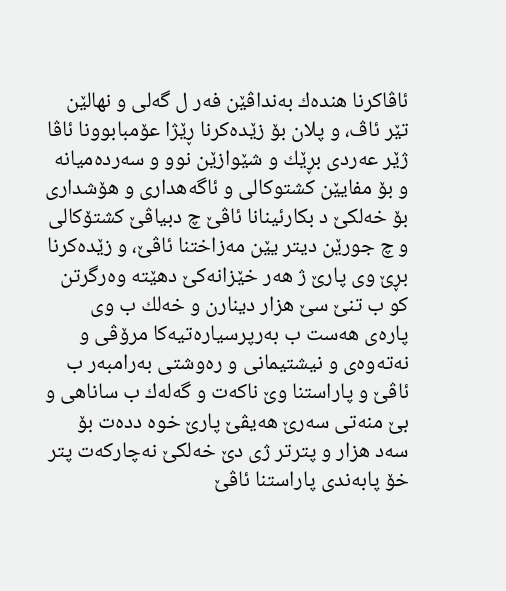ئاڤاكرنا هنده‌ك به‌نداڤێن فه‌ر ل گه‌لى و نهالێن تێر ئاڤ، و پلان بۆ زێده‌كرنا ڕێژا عۆمبابوونا ئاڤا ژێر عه‌ردى بڕێك و شێوازێن نوو و سه‌رده‌میانه‌ و بۆ مفایێن كشتوكالى و ئاگه‌هدارى و هۆشدارى بۆ خه‌لكێ د بكارئینانا ئاڤێ چ دبیاڤێ كشتۆكالى و چ جورێن دیتر یێن مه‌زاختنا ئاڤێ، و زێده‌كرنا بڕێ وى پارێ ژ هه‌ر خێزانه‌كێ دهێته‌ وه‌رگرتن كو ب تنێ سێ هزار دینارن و خه‌لك ب وى پاره‌ى هه‌ست ب به‌رپرسیاره‌تیه‌كا مرۆڤى و نه‌ته‌وه‌ى و نیشتیمانى و ره‌وشتى به‌رامبه‌ر ب ئاڤێ و پاراستنا وێ ناكه‌ت و گه‌له‌ك ب ساناهى و بێ منه‌تى سه‌رێ هه‌یڤێ پارێ خوه‌ دده‌ت بۆ سه‌د هزار و پترتر ژى دێ خه‌لكێ نه‌چاركه‌ت پتر خۆ پابه‌ندى پاراستنا ئاڤێ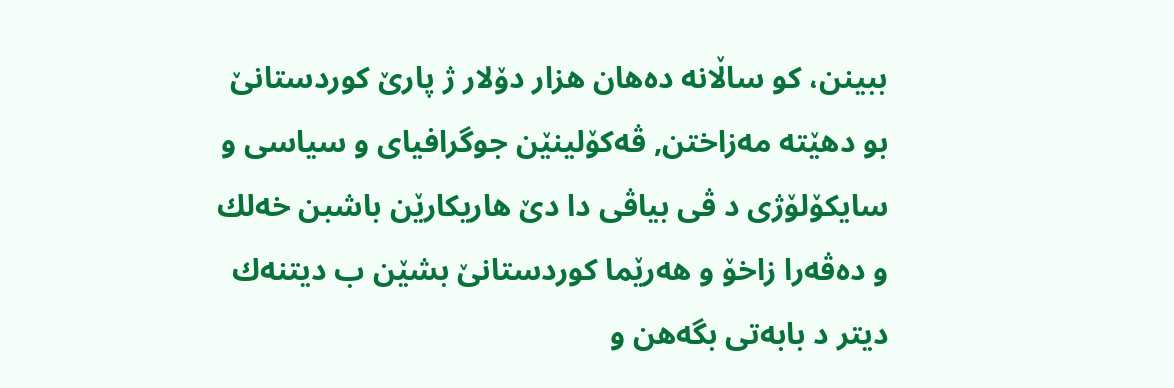ببینن، كو ساڵانه‌ ده‌هان هزار دۆلار ژ پارێ كوردستانێ بو دهێته‌ مه‌زاختن, ڤه‌كۆلینێن جوگرافیاى و سیاسى و سایكۆلۆژى د ڤى بیاڤى دا دێ هاریكارێن باشبن خه‌لك و ده‌ڤه‌را زاخۆ و هه‌رێما كوردستانێ بشێن ب دیتنه‌ك دیتر د بابه‌تى بگه‌هن و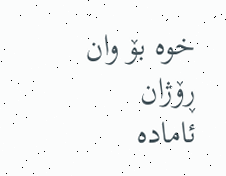خوه‌ بۆ وان ڕۆژان ئاماده‌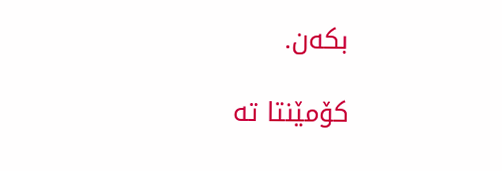بكه‌ن.

کۆمێنتا تە